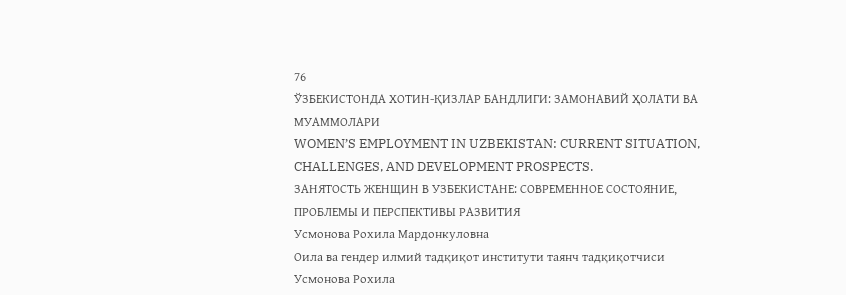76
ЎЗБЕКИСТОНДА ХОТИН-ҚИЗЛАР БАНДЛИГИ: ЗАМОНАВИЙ ҲОЛАТИ ВА
МУАММОЛАРИ
WOMEN’S EMPLOYMENT IN UZBEKISTAN: CURRENT SITUATION,
CHALLENGES, AND DEVELOPMENT PROSPECTS.
ЗАНЯТОСТЬ ЖЕНЩИН В УЗБЕКИСТАНЕ: СОВРЕМЕННОЕ СОСТОЯНИЕ,
ПРОБЛЕМЫ И ПЕРСПЕКТИВЫ РАЗВИТИЯ
Усмонова Рохила Мардонкуловна
Оила ва гендер илмий тадқиқот институти таянч тадқиқотчиси
Усмонова Рохила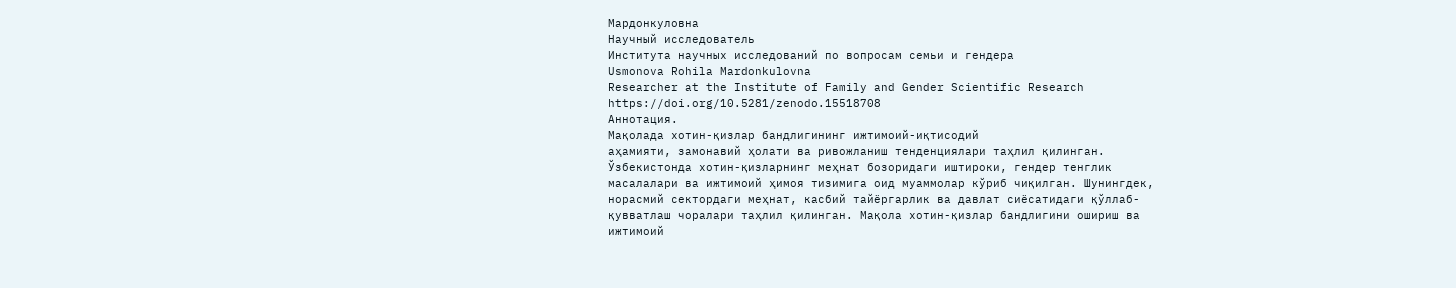Мардонкуловна
Научный исследователь
Института научных исследований по вопросам семьи и гендера
Usmonova Rohila Mardonkulovna
Researcher at the Institute of Family and Gender Scientific Research
https://doi.org/10.5281/zenodo.15518708
Аннотация.
Мақолада хотин-қизлар бандлигининг ижтимоий-иқтисодий
аҳамияти, замонавий ҳолати ва ривожланиш тенденциялари таҳлил қилинган.
Ўзбекистонда хотин-қизларнинг меҳнат бозоридаги иштироки, гендер тенглик
масалалари ва ижтимоий ҳимоя тизимига оид муаммолар кўриб чиқилган. Шунингдек,
норасмий сектордаги меҳнат, касбий тайёргарлик ва давлат сиёсатидаги қўллаб-
қувватлаш чоралари таҳлил қилинган. Мақола хотин-қизлар бандлигини ошириш ва
ижтимоий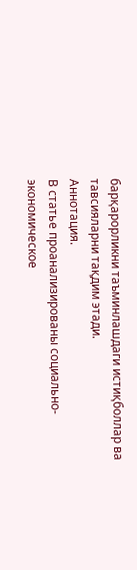барқарорликни таъминлашдаги истиқболлар ва тавсияларни тақдим этади.
Аннотация.
В статье проанализированы социально-экономическое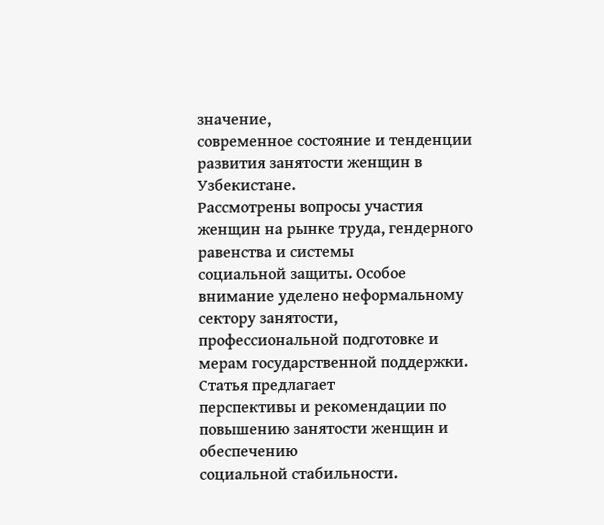значение,
современное состояние и тенденции развития занятости женщин в Узбекистане.
Рассмотрены вопросы участия женщин на рынке труда, гендерного равенства и системы
социальной защиты. Особое внимание уделено неформальному сектору занятости,
профессиональной подготовке и мерам государственной поддержки. Статья предлагает
перспективы и рекомендации по повышению занятости женщин и обеспечению
социальной стабильности.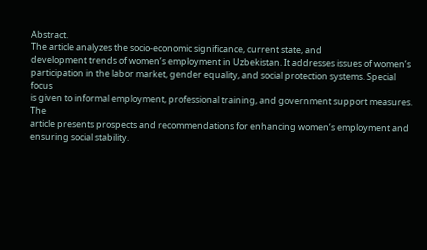Abstract.
The article analyzes the socio-economic significance, current state, and
development trends of women’s employment in Uzbekistan. It addresses issues of women’s
participation in the labor market, gender equality, and social protection systems. Special focus
is given to informal employment, professional training, and government support measures. The
article presents prospects and recommendations for enhancing women’s employment and
ensuring social stability.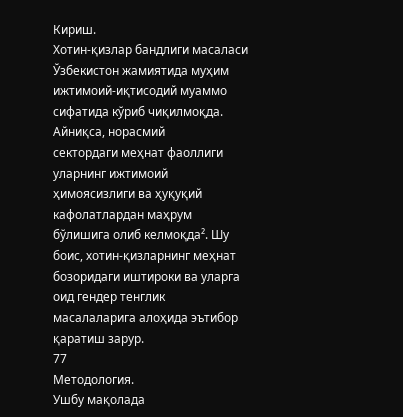Кириш.
Хотин-қизлар бандлиги масаласи Ўзбекистон жамиятида муҳим
ижтимоий-иқтисодий муаммо сифатида кўриб чиқилмоқда. Айниқса, норасмий
сектордаги меҳнат фаоллиги уларнинг ижтимоий ҳимоясизлиги ва ҳуқуқий
кафолатлардан маҳрум бўлишига олиб келмоқда². Шу боис, хотин-қизларнинг меҳнат
бозоридаги иштироки ва уларга оид гендер тенглик масалаларига алоҳида эътибор
қаратиш зарур.
77
Методология.
Ушбу мақолада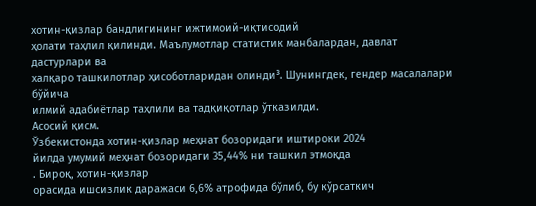хотин-қизлар бандлигининг ижтимоий-иқтисодий
ҳолати таҳлил қилинди. Маълумотлар статистик манбалардан, давлат дастурлари ва
халқаро ташкилотлар ҳисоботларидан олинди³. Шунингдек, гендер масалалари бўйича
илмий адабиётлар таҳлили ва тадқиқотлар ўтказилди.
Асосий қисм.
Ўзбекистонда хотин-қизлар меҳнат бозоридаги иштироки 2024
йилда умумий меҳнат бозоридаги 35,44% ни ташкил этмоқда
. Бироқ, хотин-қизлар
орасида ишсизлик даражаси 6,6% атрофида бўлиб, бу кўрсаткич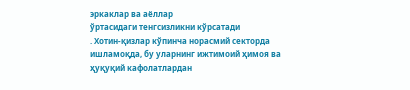эркаклар ва аёллар
ўртасидаги тенгсизликни кўрсатади
. Хотин-қизлар кўпинча норасмий секторда
ишламоқда, бу уларнинг ижтимоий ҳимоя ва ҳуқуқий кафолатлардан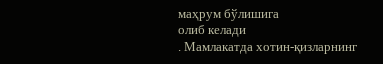маҳрум бўлишига
олиб келади
. Мамлакатда хотин-қизларнинг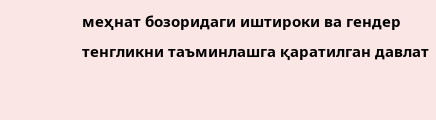меҳнат бозоридаги иштироки ва гендер
тенгликни таъминлашга қаратилган давлат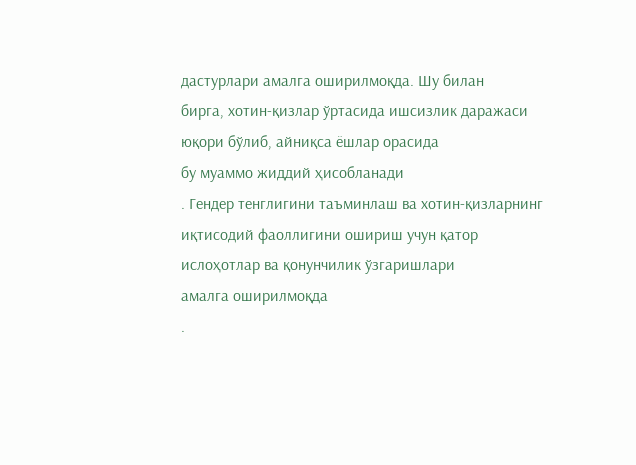дастурлари амалга оширилмоқда. Шу билан
бирга, хотин-қизлар ўртасида ишсизлик даражаси юқори бўлиб, айниқса ёшлар орасида
бу муаммо жиддий ҳисобланади
. Гендер тенглигини таъминлаш ва хотин-қизларнинг
иқтисодий фаоллигини ошириш учун қатор ислоҳотлар ва қонунчилик ўзгаришлари
амалга оширилмоқда
.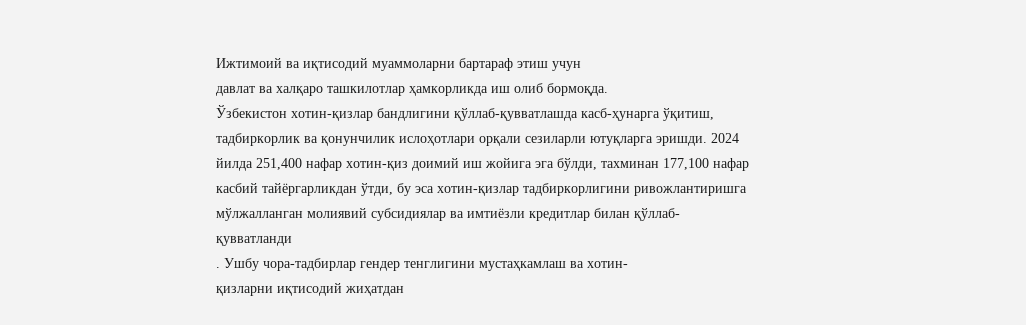Ижтимоий ва иқтисодий муаммоларни бартараф этиш учун
давлат ва халқаро ташкилотлар ҳамкорликда иш олиб бормоқда.
Ўзбекистон хотин-қизлар бандлигини қўллаб-қувватлашда касб-ҳунарга ўқитиш,
тадбиркорлик ва қонунчилик ислоҳотлари орқали сезиларли ютуқларга эришди. 2024
йилда 251,400 нафар хотин-қиз доимий иш жойига эга бўлди, тахминан 177,100 нафар
касбий тайёргарликдан ўтди, бу эса хотин-қизлар тадбиркорлигини ривожлантиришга
мўлжалланган молиявий субсидиялар ва имтиёзли кредитлар билан қўллаб-
қувватланди
. Ушбу чора-тадбирлар гендер тенглигини мустаҳкамлаш ва хотин-
қизларни иқтисодий жиҳатдан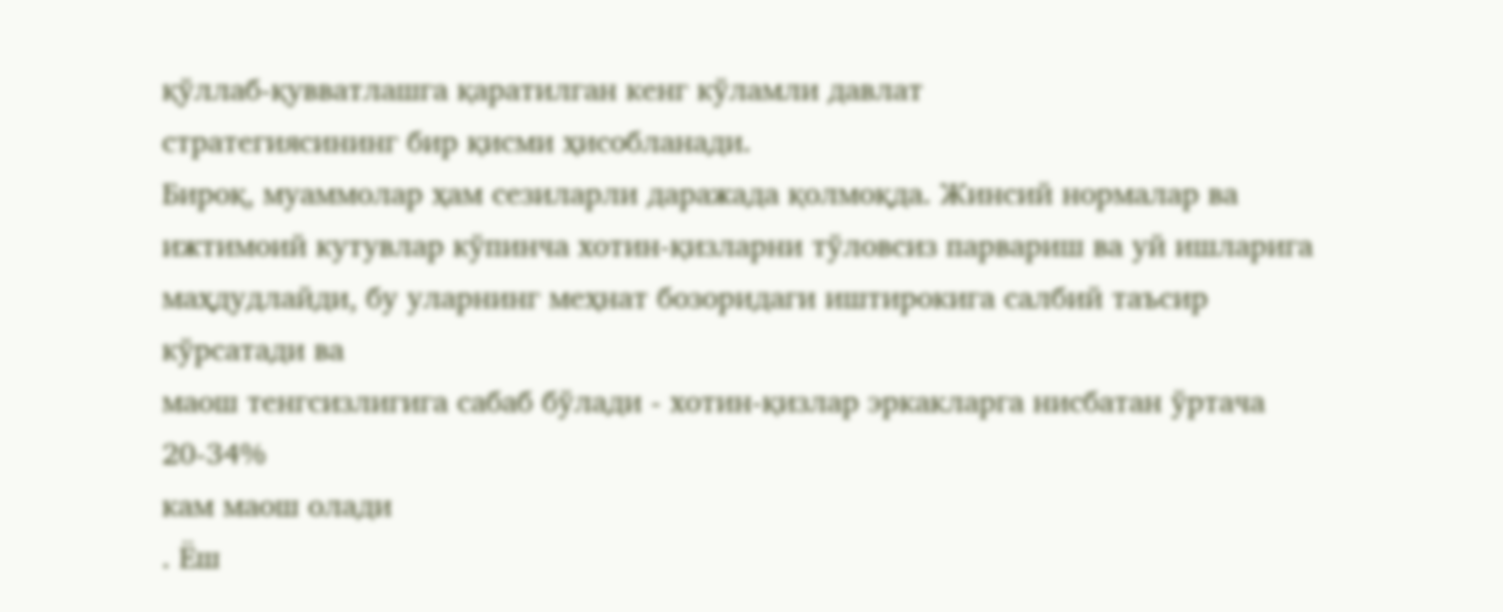қўллаб-қувватлашга қаратилган кенг кўламли давлат
стратегиясининг бир қисми ҳисобланади.
Бироқ, муаммолар ҳам сезиларли даражада қолмоқда. Жинсий нормалар ва
ижтимоий кутувлар кўпинча хотин-қизларни тўловсиз парвариш ва уй ишларига
маҳдудлайди, бу уларнинг меҳнат бозоридаги иштирокига салбий таъсир кўрсатади ва
маош тенгсизлигига сабаб бўлади - хотин-қизлар эркакларга нисбатан ўртача 20-34%
кам маош олади
. Ёш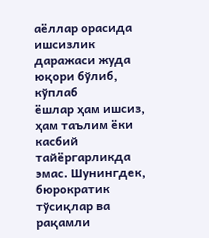аёллар орасида ишсизлик даражаси жуда юқори бўлиб, кўплаб
ёшлар ҳам ишсиз, ҳам таълим ёки касбий тайёргарликда эмас. Шунингдек, бюрократик
тўсиқлар ва рақамли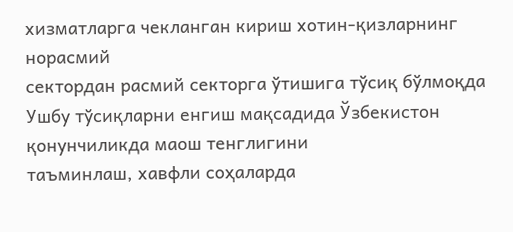хизматларга чекланган кириш хотин-қизларнинг норасмий
сектордан расмий секторга ўтишига тўсиқ бўлмоқда
Ушбу тўсиқларни енгиш мақсадида Ўзбекистон қонунчиликда маош тенглигини
таъминлаш, хавфли соҳаларда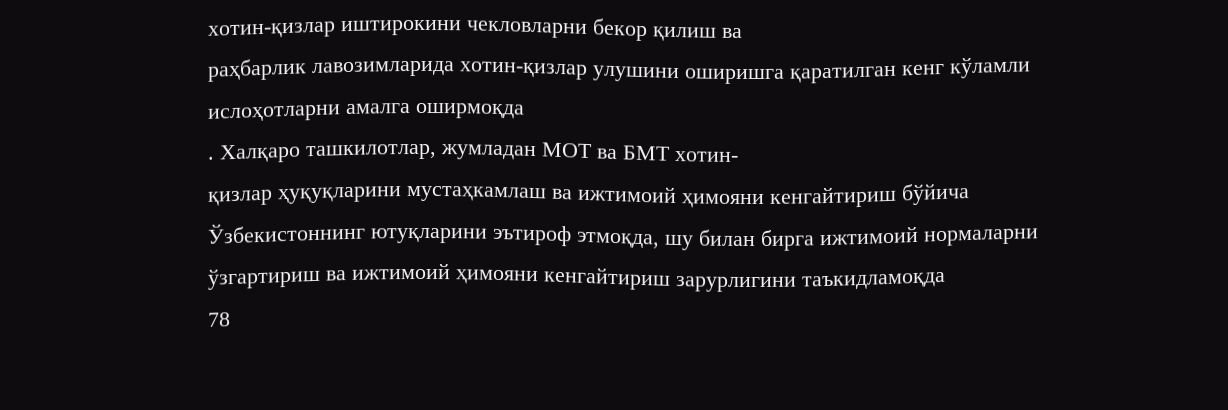хотин-қизлар иштирокини чекловларни бекор қилиш ва
раҳбарлик лавозимларида хотин-қизлар улушини оширишга қаратилган кенг кўламли
ислоҳотларни амалга оширмоқда
. Халқаро ташкилотлар, жумладан МОТ ва БМТ хотин-
қизлар ҳуқуқларини мустаҳкамлаш ва ижтимоий ҳимояни кенгайтириш бўйича
Ўзбекистоннинг ютуқларини эътироф этмоқда, шу билан бирга ижтимоий нормаларни
ўзгартириш ва ижтимоий ҳимояни кенгайтириш зарурлигини таъкидламоқда
78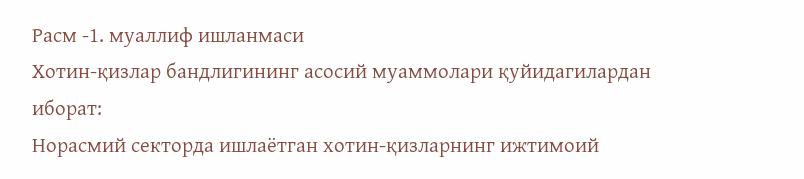Расм -1. муаллиф ишланмаси
Хотин-қизлар бандлигининг асосий муаммолари қуйидагилардан иборат:
Норасмий секторда ишлаётган хотин-қизларнинг ижтимоий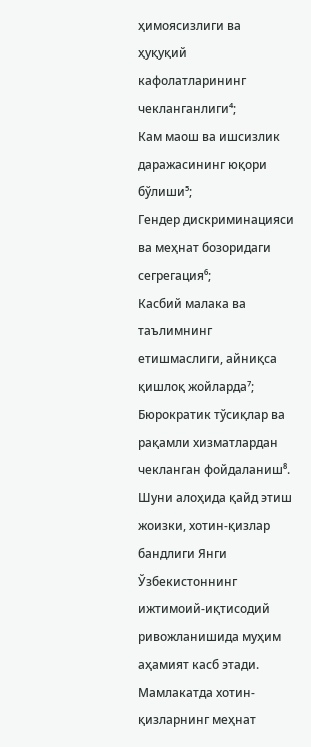ҳимоясизлиги ва
ҳуқуқий кафолатларининг чекланганлиги⁴;
Кам маош ва ишсизлик даражасининг юқори бўлиши⁵;
Гендер дискриминацияси ва меҳнат бозоридаги сегрегация⁶;
Касбий малака ва таълимнинг етишмаслиги, айниқса қишлоқ жойларда⁷;
Бюрократик тўсиқлар ва рақамли хизматлардан чекланган фойдаланиш⁸.
Шуни алоҳида қайд этиш жоизки, хотин-қизлар бандлиги Янги Ўзбекистоннинг
ижтимоий-иқтисодий ривожланишида муҳим аҳамият касб этади. Мамлакатда хотин-
қизларнинг меҳнат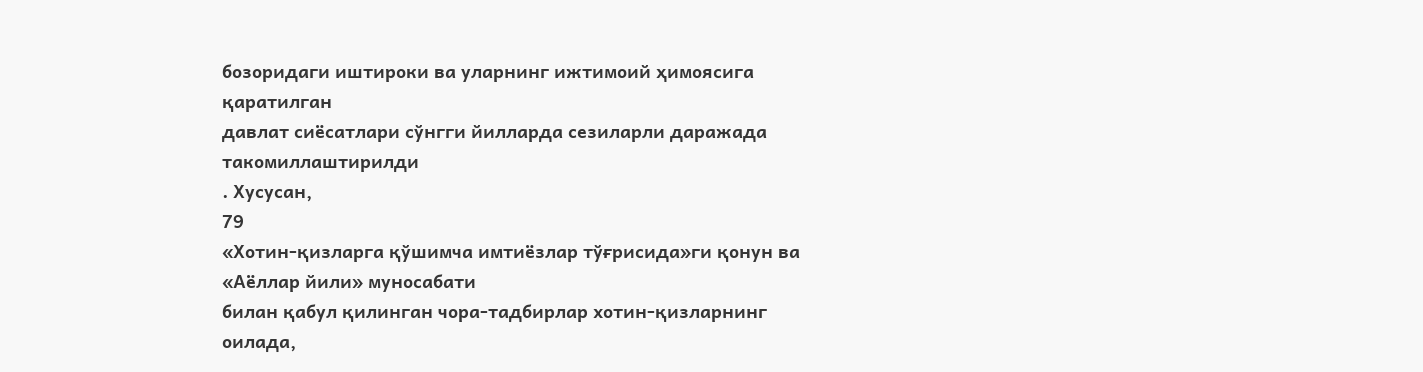бозоридаги иштироки ва уларнинг ижтимоий ҳимоясига қаратилган
давлат сиёсатлари сўнгги йилларда сезиларли даражада такомиллаштирилди
. Хусусан,
79
«Хотин-қизларга қўшимча имтиёзлар тўғрисида»ги қонун ва «Аёллар йили» муносабати
билан қабул қилинган чора-тадбирлар хотин-қизларнинг оилада,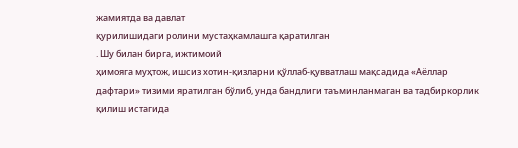жамиятда ва давлат
қурилишидаги ролини мустаҳкамлашга қаратилган
. Шу билан бирга, ижтимоий
ҳимояга муҳтож, ишсиз хотин-қизларни қўллаб-қувватлаш мақсадида «Аёллар
дафтари» тизими яратилган бўлиб, унда бандлиги таъминланмаган ва тадбиркорлик
қилиш истагида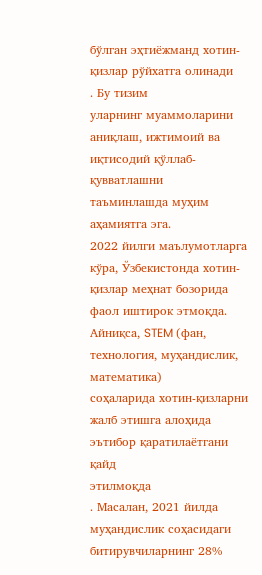бўлган эҳтиёжманд хотин-қизлар рўйхатга олинади
. Бу тизим
уларнинг муаммоларини аниқлаш, ижтимоий ва иқтисодий қўллаб-қувватлашни
таъминлашда муҳим аҳамиятга эга.
2022 йилги маълумотларга кўра, Ўзбекистонда хотин-қизлар меҳнат бозорида
фаол иштирок этмоқда. Айниқса, STEM (фан, технология, муҳандислик, математика)
соҳаларида хотин-қизларни жалб этишга алоҳида эътибор қаратилаётгани қайд
этилмоқда
. Масалан, 2021 йилда муҳандислик соҳасидаги битирувчиларнинг 28%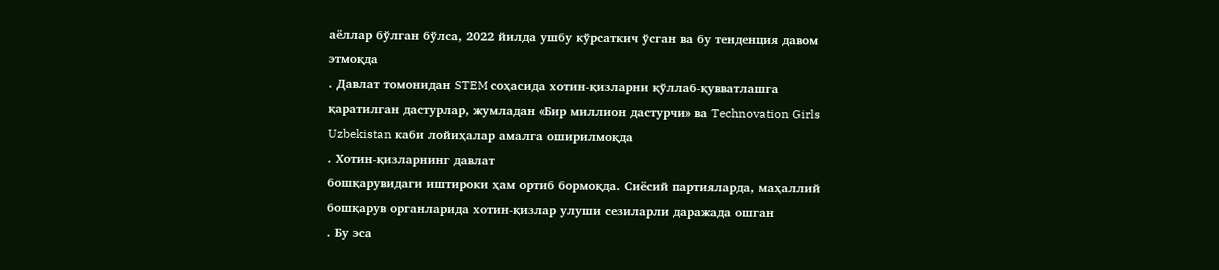аёллар бўлган бўлса, 2022 йилда ушбу кўрсаткич ўсган ва бу тенденция давом
этмоқда
. Давлат томонидан STEM соҳасида хотин-қизларни қўллаб-қувватлашга
қаратилган дастурлар, жумладан «Бир миллион дастурчи» ва Technovation Girls
Uzbekistan каби лойиҳалар амалга оширилмоқда
. Хотин-қизларнинг давлат
бошқарувидаги иштироки ҳам ортиб бормоқда. Сиёсий партияларда, маҳаллий
бошқарув органларида хотин-қизлар улуши сезиларли даражада ошган
. Бу эса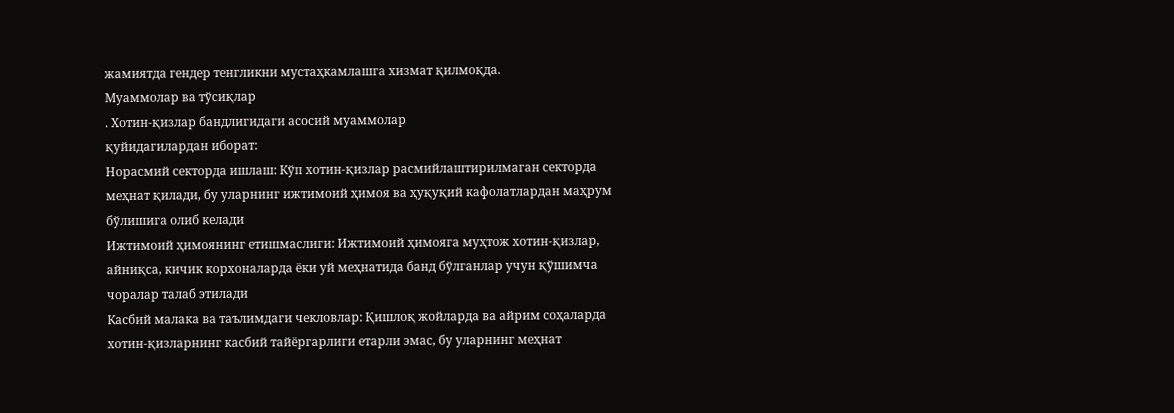жамиятда гендер тенгликни мустаҳкамлашга хизмат қилмоқда.
Муаммолар ва тўсиқлар
. Хотин-қизлар бандлигидаги асосий муаммолар
қуйидагилардан иборат:
Норасмий секторда ишлаш: Кўп хотин-қизлар расмийлаштирилмаган секторда
меҳнат қилади, бу уларнинг ижтимоий ҳимоя ва ҳуқуқий кафолатлардан маҳрум
бўлишига олиб келади
Ижтимоий ҳимоянинг етишмаслиги: Ижтимоий ҳимояга муҳтож хотин-қизлар,
айниқса, кичик корхоналарда ёки уй меҳнатида банд бўлганлар учун қўшимча
чоралар талаб этилади
Касбий малака ва таълимдаги чекловлар: Қишлоқ жойларда ва айрим соҳаларда
хотин-қизларнинг касбий тайёргарлиги етарли эмас, бу уларнинг меҳнат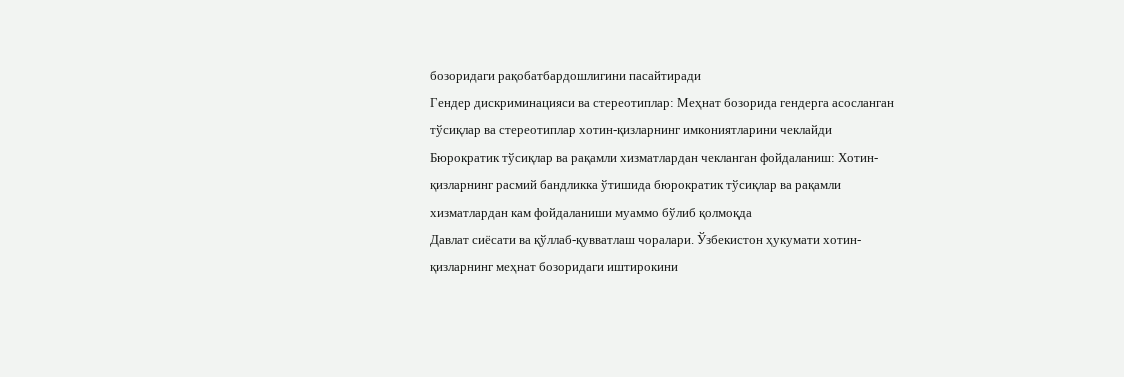бозоридаги рақобатбардошлигини пасайтиради
Гендер дискриминацияси ва стереотиплар: Меҳнат бозорида гендерга асосланган
тўсиқлар ва стереотиплар хотин-қизларнинг имкониятларини чеклайди
Бюрократик тўсиқлар ва рақамли хизматлардан чекланган фойдаланиш: Хотин-
қизларнинг расмий бандликка ўтишида бюрократик тўсиқлар ва рақамли
хизматлардан кам фойдаланиши муаммо бўлиб қолмоқда
Давлат сиёсати ва қўллаб-қувватлаш чоралари. Ўзбекистон ҳукумати хотин-
қизларнинг меҳнат бозоридаги иштирокини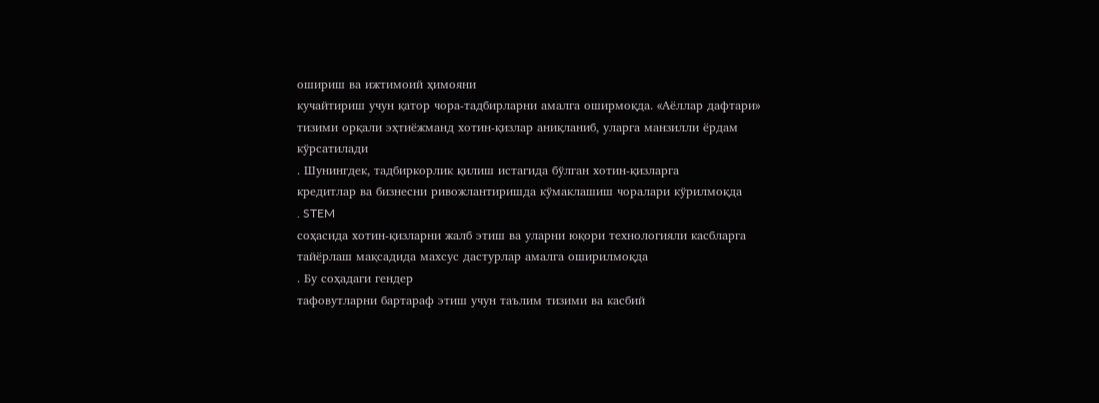ошириш ва ижтимоий ҳимояни
кучайтириш учун қатор чора-тадбирларни амалга оширмоқда. «Аёллар дафтари»
тизими орқали эҳтиёжманд хотин-қизлар аниқланиб, уларга манзилли ёрдам
кўрсатилади
. Шунингдек, тадбиркорлик қилиш истагида бўлган хотин-қизларга
кредитлар ва бизнесни ривожлантиришда кўмаклашиш чоралари кўрилмоқда
. STEM
соҳасида хотин-қизларни жалб этиш ва уларни юқори технологияли касбларга
тайёрлаш мақсадида махсус дастурлар амалга оширилмоқда
. Бу соҳадаги гендер
тафовутларни бартараф этиш учун таълим тизими ва касбий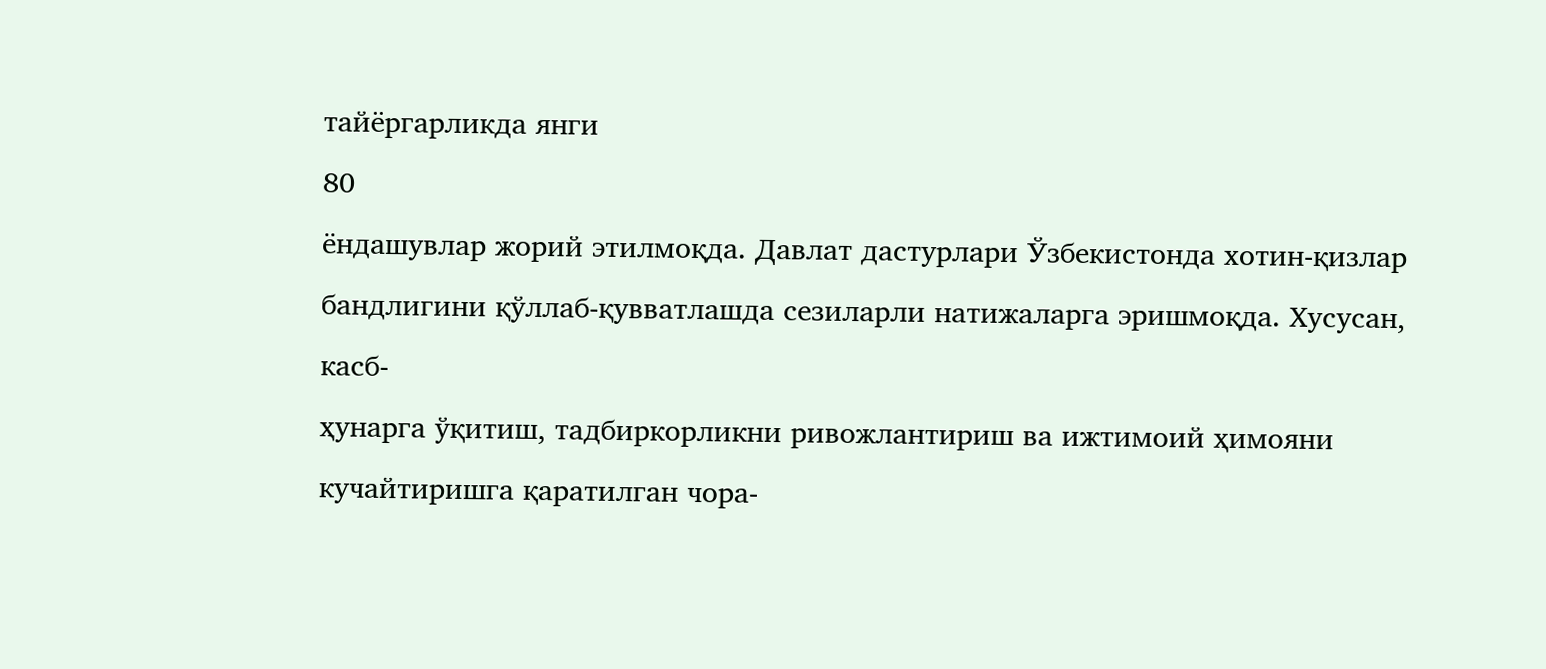тайёргарликда янги
80
ёндашувлар жорий этилмоқда. Давлат дастурлари Ўзбекистонда хотин-қизлар
бандлигини қўллаб-қувватлашда сезиларли натижаларга эришмоқда. Хусусан, касб-
ҳунарга ўқитиш, тадбиркорликни ривожлантириш ва ижтимоий ҳимояни
кучайтиришга қаратилган чора-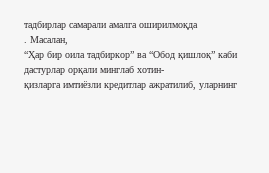тадбирлар самарали амалга оширилмоқда
. Масалан,
“Ҳар бир оила тадбиркор” ва “Обод қишлоқ” каби дастурлар орқали минглаб хотин-
қизларга имтиёзли кредитлар ажратилиб, уларнинг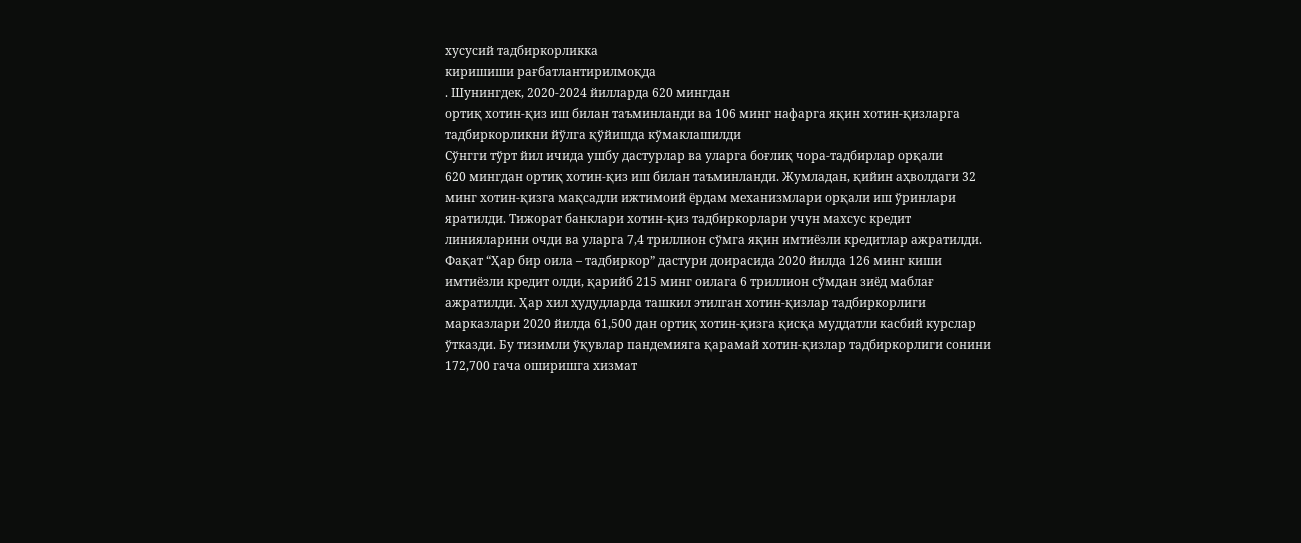хусусий тадбиркорликка
киришиши рағбатлантирилмоқда
. Шунингдек, 2020-2024 йилларда 620 мингдан
ортиқ хотин-қиз иш билан таъминланди ва 106 минг нафарга яқин хотин-қизларга
тадбиркорликни йўлга қўйишда кўмаклашилди
Сўнгги тўрт йил ичида ушбу дастурлар ва уларга боғлиқ чора-тадбирлар орқали
620 мингдан ортиқ хотин-қиз иш билан таъминланди. Жумладан, қийин аҳволдаги 32
минг хотин-қизга мақсадли ижтимоий ёрдам механизмлари орқали иш ўринлари
яратилди. Тижорат банклари хотин-қиз тадбиркорлари учун махсус кредит
линияларини очди ва уларга 7,4 триллион сўмга яқин имтиёзли кредитлар ажратилди.
Фақат “Ҳар бир оила – тадбиркор” дастури доирасида 2020 йилда 126 минг киши
имтиёзли кредит олди, қарийб 215 минг оилага 6 триллион сўмдан зиёд маблағ
ажратилди. Ҳар хил ҳудудларда ташкил этилган хотин-қизлар тадбиркорлиги
марказлари 2020 йилда 61,500 дан ортиқ хотин-қизга қисқа муддатли касбий курслар
ўтказди. Бу тизимли ўқувлар пандемияга қарамай хотин-қизлар тадбиркорлиги сонини
172,700 гача оширишга хизмат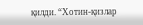қилди. “Хотин-қизлар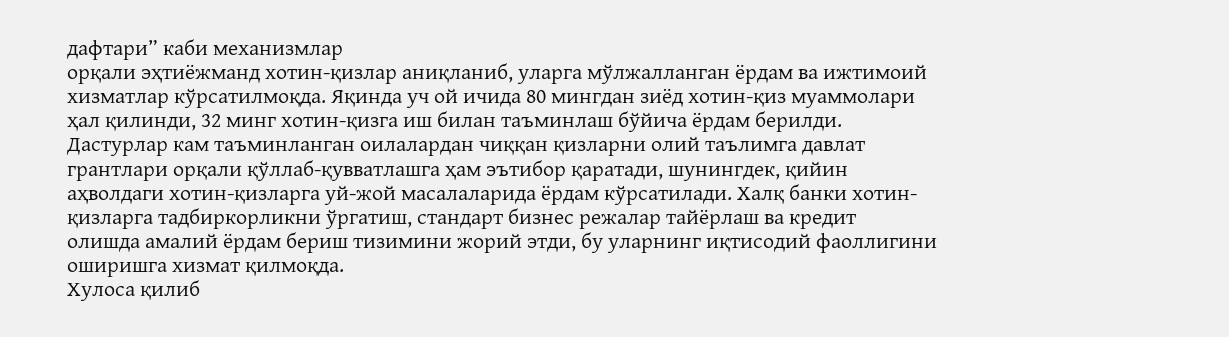дафтари” каби механизмлар
орқали эҳтиёжманд хотин-қизлар аниқланиб, уларга мўлжалланган ёрдам ва ижтимоий
хизматлар кўрсатилмоқда. Яқинда уч ой ичида 80 мингдан зиёд хотин-қиз муаммолари
ҳал қилинди, 32 минг хотин-қизга иш билан таъминлаш бўйича ёрдам берилди.
Дастурлар кам таъминланган оилалардан чиққан қизларни олий таълимга давлат
грантлари орқали қўллаб-қувватлашга ҳам эътибор қаратади, шунингдек, қийин
аҳволдаги хотин-қизларга уй-жой масалаларида ёрдам кўрсатилади. Халқ банки хотин-
қизларга тадбиркорликни ўргатиш, стандарт бизнес режалар тайёрлаш ва кредит
олишда амалий ёрдам бериш тизимини жорий этди, бу уларнинг иқтисодий фаоллигини
оширишга хизмат қилмоқда.
Хулоса қилиб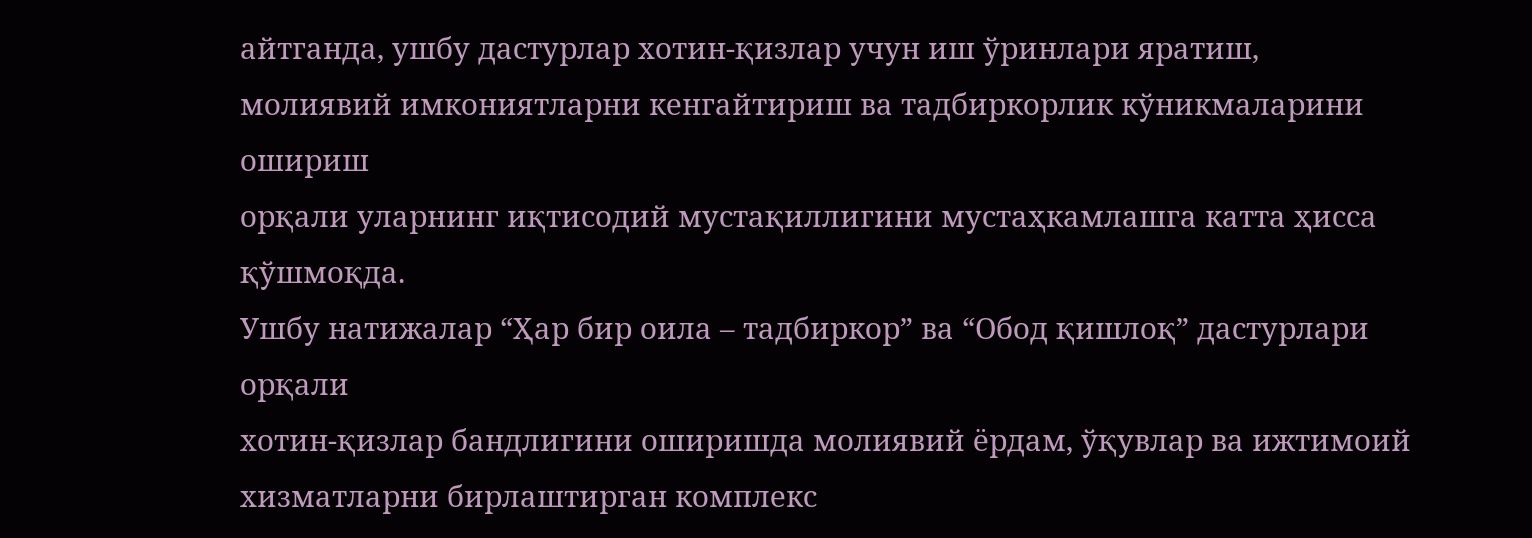айтганда, ушбу дастурлар хотин-қизлар учун иш ўринлари яратиш,
молиявий имкониятларни кенгайтириш ва тадбиркорлик кўникмаларини ошириш
орқали уларнинг иқтисодий мустақиллигини мустаҳкамлашга катта ҳисса қўшмоқда.
Ушбу натижалар “Ҳар бир оила – тадбиркор” ва “Обод қишлоқ” дастурлари орқали
хотин-қизлар бандлигини оширишда молиявий ёрдам, ўқувлар ва ижтимоий
хизматларни бирлаштирган комплекс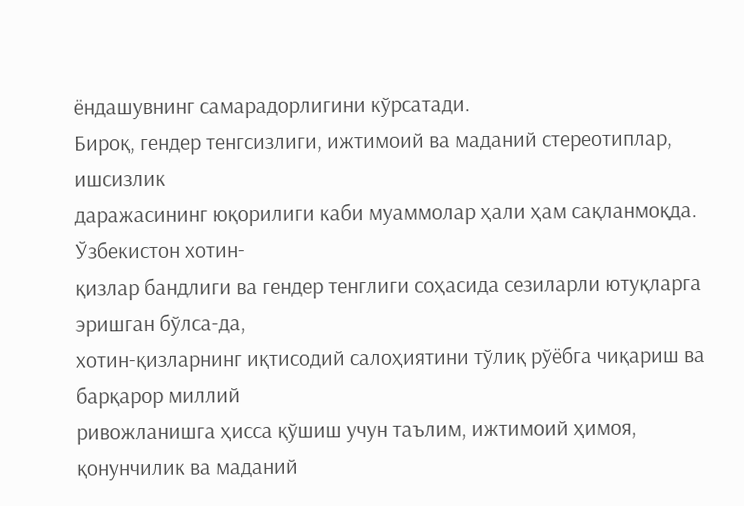ёндашувнинг самарадорлигини кўрсатади.
Бироқ, гендер тенгсизлиги, ижтимоий ва маданий стереотиплар, ишсизлик
даражасининг юқорилиги каби муаммолар ҳали ҳам сақланмоқда. Ўзбекистон хотин-
қизлар бандлиги ва гендер тенглиги соҳасида сезиларли ютуқларга эришган бўлса-да,
хотин-қизларнинг иқтисодий салоҳиятини тўлиқ рўёбга чиқариш ва барқарор миллий
ривожланишга ҳисса қўшиш учун таълим, ижтимоий ҳимоя, қонунчилик ва маданий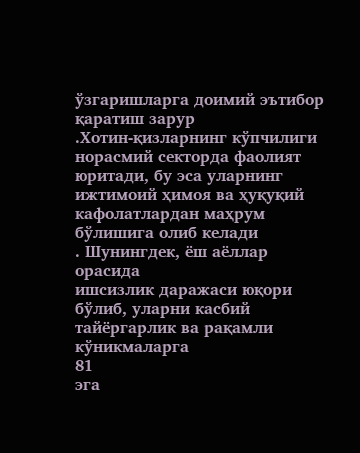ўзгаришларга доимий эътибор қаратиш зарур
.Хотин-қизларнинг кўпчилиги
норасмий секторда фаолият юритади, бу эса уларнинг ижтимоий ҳимоя ва ҳуқуқий
кафолатлардан маҳрум бўлишига олиб келади
. Шунингдек, ёш аёллар орасида
ишсизлик даражаси юқори бўлиб, уларни касбий тайёргарлик ва рақамли кўникмаларга
81
эга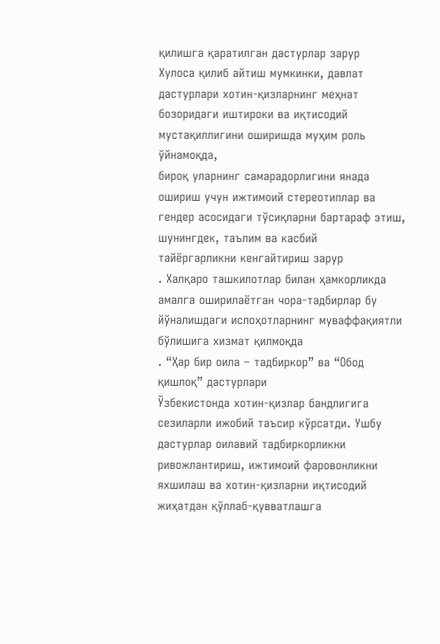қилишга қаратилган дастурлар зарур
Хулоса қилиб айтиш мумкинки, давлат дастурлари хотин-қизларнинг меҳнат
бозоридаги иштироки ва иқтисодий мустақиллигини оширишда муҳим роль ўйнамоқда,
бироқ уларнинг самарадорлигини янада ошириш учун ижтимоий стереотиплар ва
гендер асосидаги тўсиқларни бартараф этиш, шунингдек, таълим ва касбий
тайёргарликни кенгайтириш зарур
. Халқаро ташкилотлар билан ҳамкорликда
амалга оширилаётган чора-тадбирлар бу йўналишдаги ислоҳотларнинг муваффақиятли
бўлишига хизмат қилмоқда
. “Ҳар бир оила – тадбиркор” ва “Обод қишлоқ” дастурлари
Ўзбекистонда хотин-қизлар бандлигига сезиларли ижобий таъсир кўрсатди. Ушбу
дастурлар оилавий тадбиркорликни ривожлантириш, ижтимоий фаровонликни
яхшилаш ва хотин-қизларни иқтисодий жиҳатдан қўллаб-қувватлашга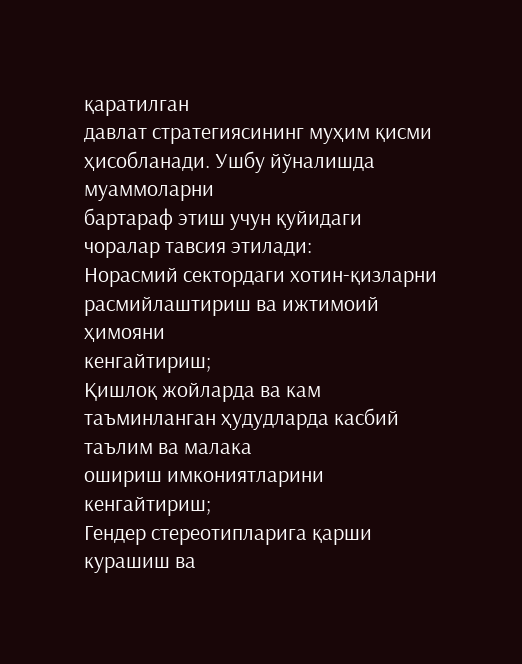қаратилган
давлат стратегиясининг муҳим қисми ҳисобланади. Ушбу йўналишда муаммоларни
бартараф этиш учун қуйидаги чоралар тавсия этилади:
Норасмий сектордаги хотин-қизларни расмийлаштириш ва ижтимоий ҳимояни
кенгайтириш;
Қишлоқ жойларда ва кам таъминланган ҳудудларда касбий таълим ва малака
ошириш имкониятларини кенгайтириш;
Гендер стереотипларига қарши курашиш ва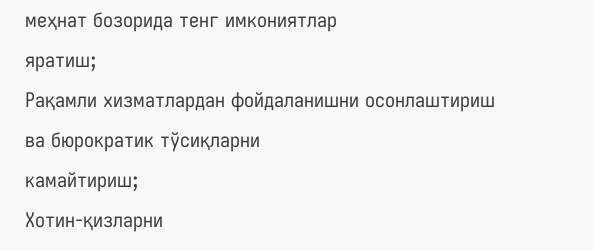меҳнат бозорида тенг имкониятлар
яратиш;
Рақамли хизматлардан фойдаланишни осонлаштириш ва бюрократик тўсиқларни
камайтириш;
Хотин-қизларни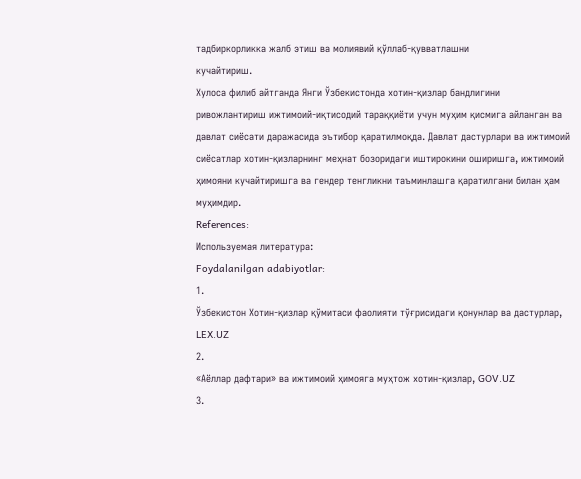тадбиркорликка жалб этиш ва молиявий қўллаб-қувватлашни
кучайтириш.
Хулоса филиб айтганда Янги Ўзбекистонда хотин-қизлар бандлигини
ривожлантириш ижтимоий-иқтисодий тараққиёти учун муҳим қисмига айланган ва
давлат сиёсати даражасида эътибор қаратилмоқда. Давлат дастурлари ва ижтимоий
сиёсатлар хотин-қизларнинг меҳнат бозоридаги иштирокини оширишга, ижтимоий
ҳимояни кучайтиришга ва гендер тенгликни таъминлашга қаратилгани билан ҳам
муҳимдир.
References:
Используемая литература:
Foydalanilgan adabiyotlar:
1.
Ўзбекистон Хотин-қизлар қўмитаси фаолияти тўғрисидаги қонунлар ва дастурлар,
LEX.UZ
2.
«Аёллар дафтари» ва ижтимоий ҳимояга муҳтож хотин-қизлар, GOV.UZ
3.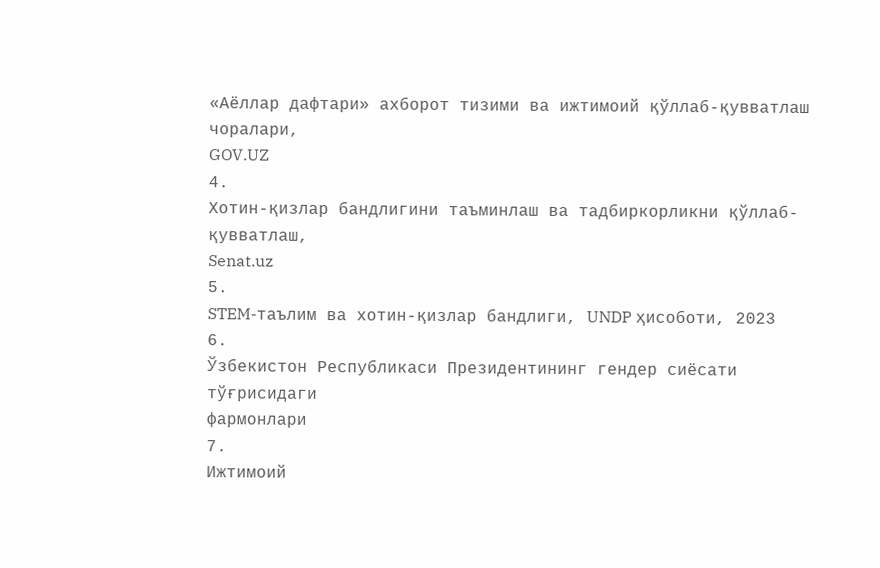«Аёллар дафтари» ахборот тизими ва ижтимоий қўллаб-қувватлаш чоралари,
GOV.UZ
4.
Хотин-қизлар бандлигини таъминлаш ва тадбиркорликни қўллаб-қувватлаш,
Senat.uz
5.
STEM-таълим ва хотин-қизлар бандлиги, UNDP ҳисоботи, 2023
6.
Ўзбекистон Республикаси Президентининг гендер сиёсати тўғрисидаги
фармонлари
7.
Ижтимоий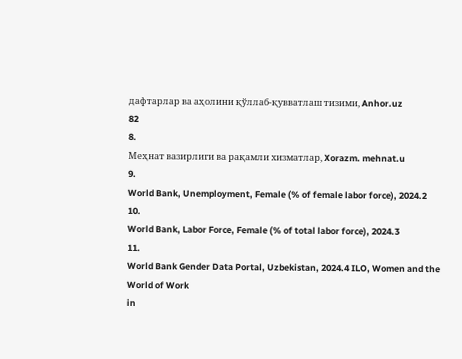дафтарлар ва аҳолини қўллаб-қувватлаш тизими, Anhor.uz
82
8.
Меҳнат вазирлиги ва рақамли хизматлар, Xorazm. mehnat.u
9.
World Bank, Unemployment, Female (% of female labor force), 2024.2
10.
World Bank, Labor Force, Female (% of total labor force), 2024.3
11.
World Bank Gender Data Portal, Uzbekistan, 2024.4 ILO, Women and the World of Work
in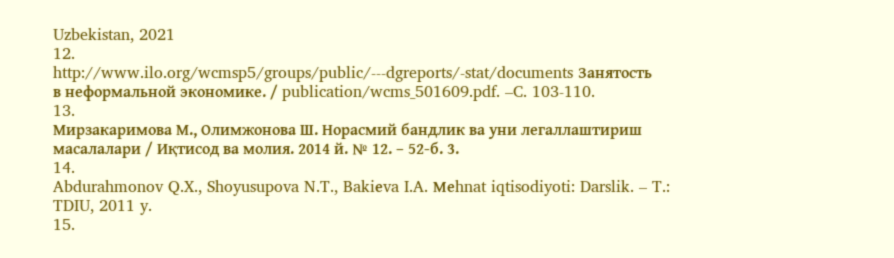Uzbekistan, 2021
12.
http://www.ilo.org/wcmsp5/groups/public/---dgreports/-stat/documents Занятость
в неформальной экономике. / publication/wcms_501609.pdf. –C. 103-110.
13.
Мирзакаримова М., Олимжонова Ш. Норасмий бандлик ва уни легаллаштириш
масалалари / Иқтисод ва молия. 2014 й. № 12. – 52-б. 3.
14.
Abdurahmonov Q.X., Shoyusupova N.T., Bakiеva I.A. Mеhnat iqtisodiyoti: Darslik. – T.:
TDIU, 2011 y.
15.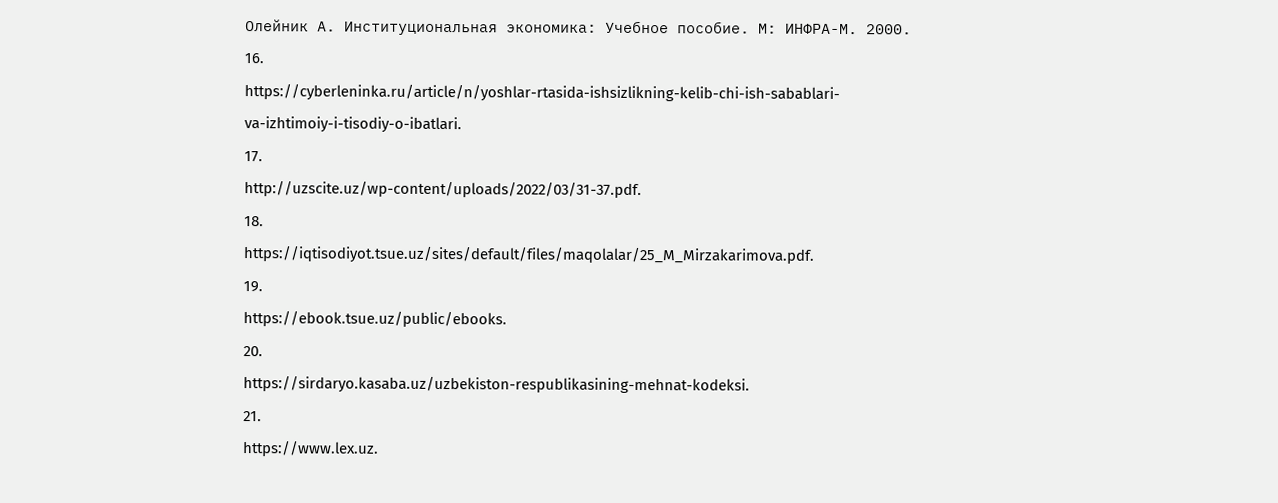Олейник А. Институциональная экономика: Учебное пособие. М: ИНФРА-М. 2000.
16.
https://cyberleninka.ru/article/n/yoshlar-rtasida-ishsizlikning-kelib-chi-ish-sabablari-
va-izhtimoiy-i-tisodiy-o-ibatlari.
17.
http://uzscite.uz/wp-content/uploads/2022/03/31-37.pdf.
18.
https://iqtisodiyot.tsue.uz/sites/default/files/maqolalar/25_M_Mirzakarimova.pdf.
19.
https://ebook.tsue.uz/public/ebooks.
20.
https://sirdaryo.kasaba.uz/uzbekiston-respublikasining-mehnat-kodeksi.
21.
https://www.lex.uz.